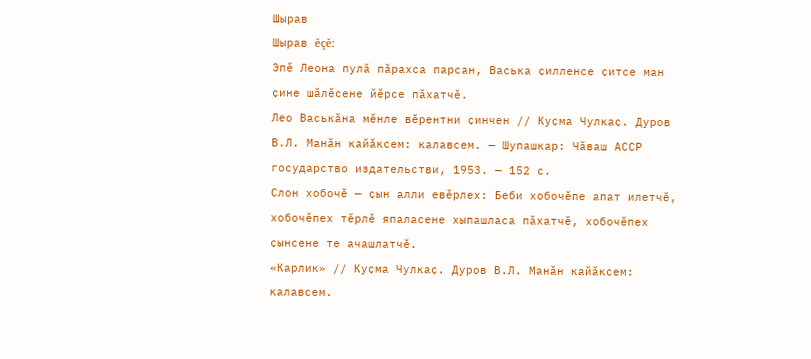Шырав
Шырав ĕçĕ:
Эпӗ Леона пулӑ пӑрахса парсан, Васька ҫилленсе ҫитсе ман ҫине шӑлӗсене йӗрсе пӑхатчӗ.
Лео Васькӑна мӗнле вӗрентни ҫинчен // Куҫма Чулкаҫ. Дуров В.Л. Манӑн кайӑксем: калавсем. — Шупашкар: Чӑваш АССР государство издательстви, 1953. — 152 с.
Слон хобочӗ — ҫын алли евӗрлех: Беби хобочӗпе апат илетчӗ, хобочӗпех тӗрлӗ япаласене хыпашласа пӑхатчӗ, хобочӗпех ҫынсене те ачашлатчӗ.
«Карлик» // Куҫма Чулкаҫ. Дуров В.Л. Манӑн кайӑксем: калавсем.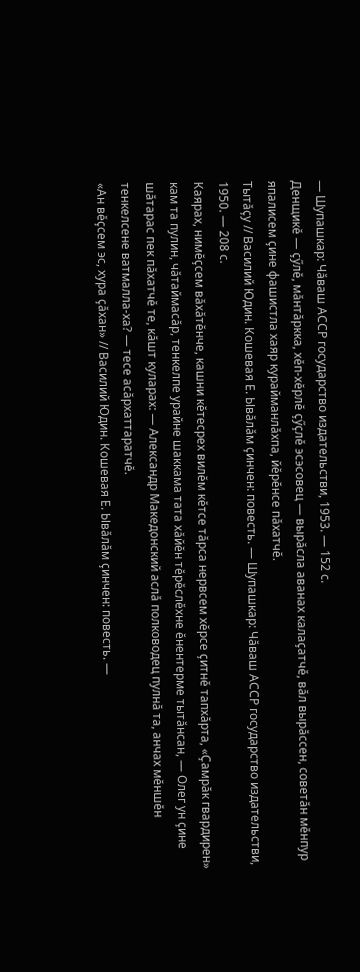— Шупашкар: Чӑваш АССР государство издательстви, 1953. — 152 с.
Денщикӗ — ҫӳлӗ, мӑнтӑркка, хӗп-хӗрлӗ ҫӳҫлӗ эсэсовец — вырӑсла аванах калаҫатчӗ, вӑл вырӑссен, советӑн мӗнпур япалисем ҫине фашистла хаяр курайманлӑхпа, йӗрӗнсе пӑхатчӗ.
Тытӑҫу // Василий Юдин. Кошевая Е. Ывӑлӑм ҫинчен: повесть. — Шупашкар: Чӑваш АССР государство издательстви, 1950. — 208 с.
Каярах, нимӗҫсем вӑхӑтӗнче, кашни кӗтесрех вилӗм кӗтсе тӑрса нервсем хӗрсе ҫитнӗ тапхӑрта, «Ҫамрӑк гвардирен» кам та пулин, чӑтаймасӑр, тенкелпе урайне шаккама тата хӑйӗн тӗрӗслӗхне ӗнентерме тытӑнсан, — Олег ун ҫине шӑтарас пек пӑхатчӗ те, кӑшт куларах: — Александр Македонский аслӑ полководец пулнӑ та, анчах мӗншӗн тенкелсене ватмалла-ха? — тесе асӑрхаттаратчӗ.
«Ан вӗҫсем эс, хура ҫӑхан» // Василий Юдин. Кошевая Е. Ывӑлӑм ҫинчен: повесть. —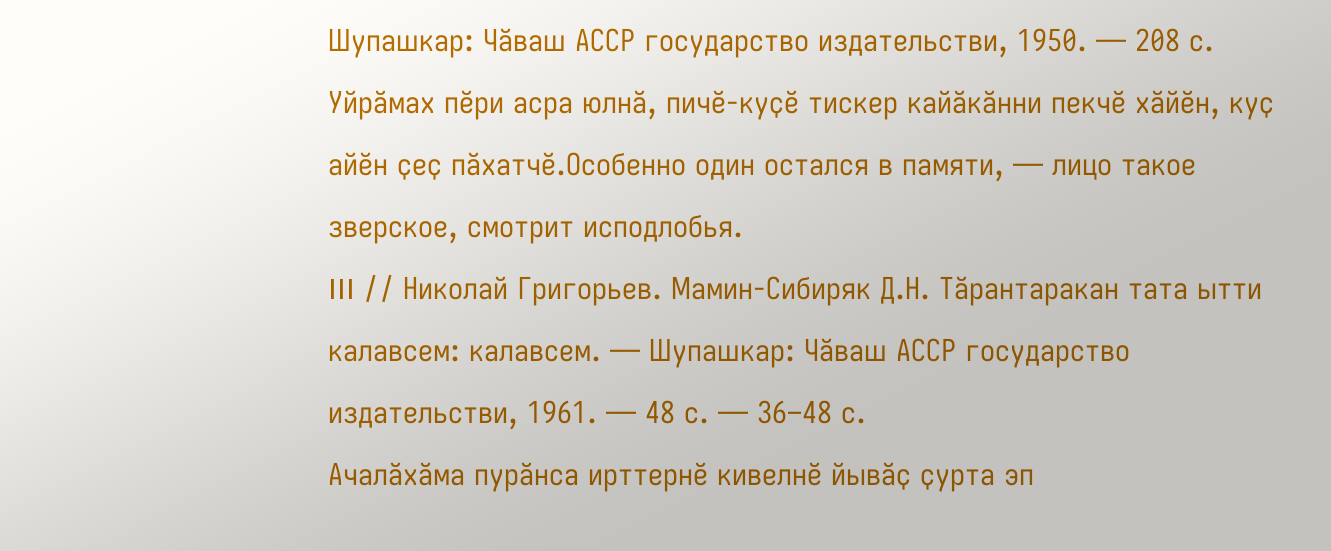Шупашкар: Чӑваш АССР государство издательстви, 1950. — 208 с.
Уйрӑмах пӗри асра юлнӑ, пичӗ-куҫӗ тискер кайӑкӑнни пекчӗ хӑйӗн, куҫ айӗн ҫеҫ пӑхатчӗ.Особенно один остался в памяти, — лицо такое зверское, смотрит исподлобья.
III // Николай Григорьев. Мамин-Сибиряк Д.Н. Тӑрантаракан тата ытти калавсем: калавсем. — Шупашкар: Чӑваш АССР государство издательстви, 1961. — 48 с. — 36–48 с.
Ачалӑхӑма пурӑнса ирттернӗ кивелнӗ йывӑҫ ҫурта эп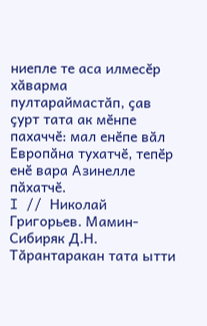ниепле те аса илмесӗр хӑварма пултараймастӑп, ҫав ҫурт тата ак мӗнпе пахаччӗ: мал енӗпе вӑл Европӑна тухатчӗ, тепӗр енӗ вара Азинелле пӑхатчӗ.
I // Николай Григорьев. Мамин-Сибиряк Д.Н. Тӑрантаракан тата ытти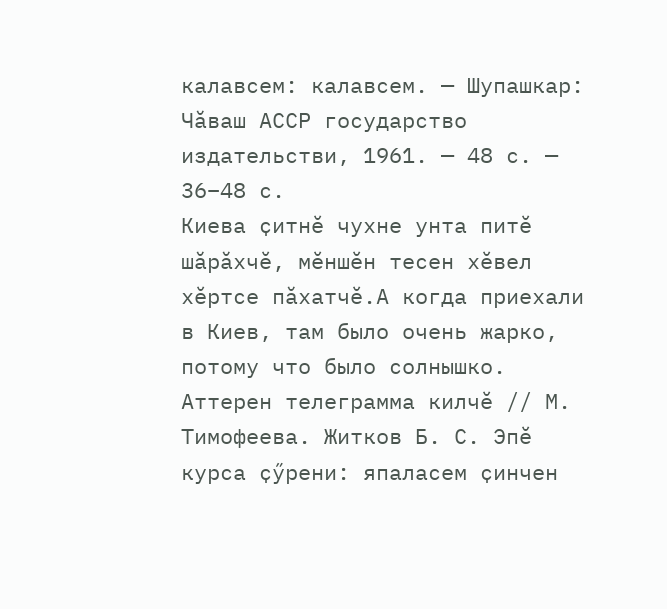калавсем: калавсем. — Шупашкар: Чӑваш АССР государство издательстви, 1961. — 48 с. — 36–48 с.
Киева ҫитнӗ чухне унта питӗ шӑрӑхчӗ, мӗншӗн тесен хӗвел хӗртсе пӑхатчӗ.А когда приехали в Киев, там было очень жарко, потому что было солнышко.
Аттерен телеграмма килчӗ // М. Тимофеева. Житков Б. С. Эпӗ курса ҫӳрени: япаласем ҫинчен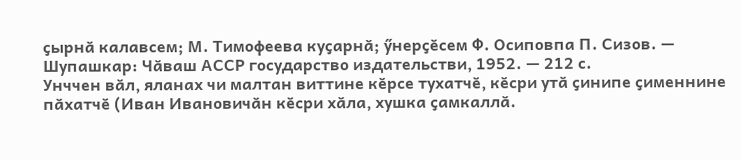ҫырнӑ калавсем; М. Тимофеева куҫарнӑ; ӳнерҫӗсем Ф. Осиповпа П. Сизов. — Шупашкар: Чӑваш АССР государство издательстви, 1952. — 212 с.
Унччен вӑл, яланах чи малтан виттине кӗрсе тухатчӗ, кӗсри утӑ ҫинипе ҫименнине пӑхатчӗ (Иван Ивановичӑн кӗсри хӑла, хушка ҫамкаллӑ.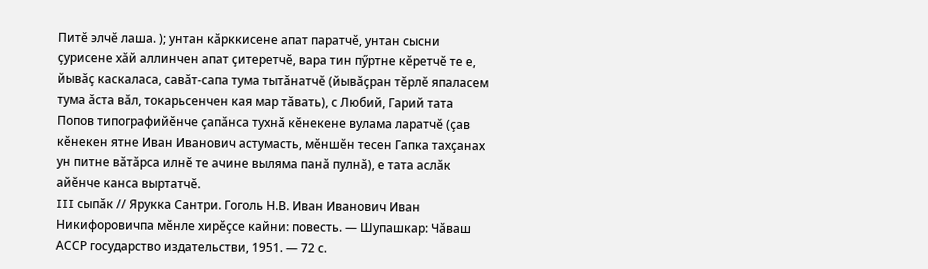Питӗ элчӗ лаша. ); унтан кӑрккисене апат паратчӗ, унтан сысни ҫурисене хӑй аллинчен апат ҫитеретчӗ, вара тин пӳртне кӗретчӗ те е, йывӑҫ каскаласа, савӑт-сапа тума тытӑнатчӗ (йывӑҫран тӗрлӗ япаласем тума ӑста вӑл, токарьсенчен кая мар тӑвать), с Любий, Гарий тата Попов типографийӗнче ҫапӑнса тухнӑ кӗнекене вулама ларатчӗ (ҫав кӗнекен ятне Иван Иванович астумасть, мӗншӗн тесен Гапка тахҫанах ун питне вӑтӑрса илнӗ те ачине выляма панӑ пулнӑ), е тата аслӑк айӗнче канса выртатчӗ.
III сыпӑк // Ярукка Сантри. Гоголь Н.В. Иван Иванович Иван Никифоровичпа мӗнле хирӗҫсе кайни: повесть. — Шупашкар: Чӑваш АССР государство издательстви, 1951. — 72 с.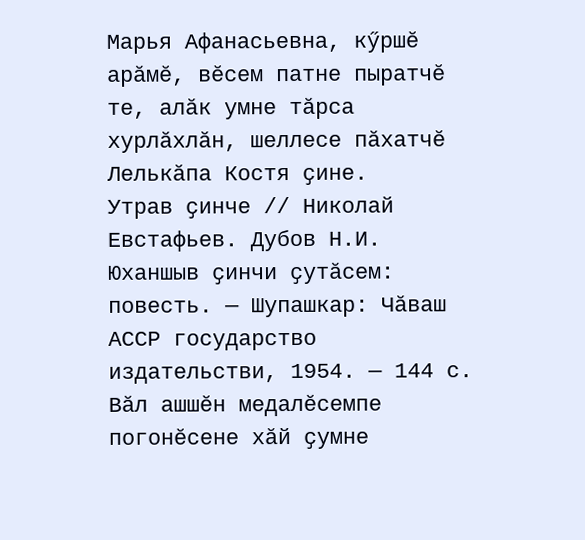Марья Афанасьевна, кӳршӗ арӑмӗ, вӗсем патне пыратчӗ те, алӑк умне тӑрса хурлӑхлӑн, шеллесе пӑхатчӗ Лелькӑпа Костя ҫине.
Утрав ҫинче // Николай Евстафьев. Дубов Н.И. Юханшыв ҫинчи ҫутӑсем: повесть. — Шупашкар: Чӑваш АССР государство издательстви, 1954. — 144 с.
Вӑл ашшӗн медалӗсемпе погонӗсене хӑй ҫумне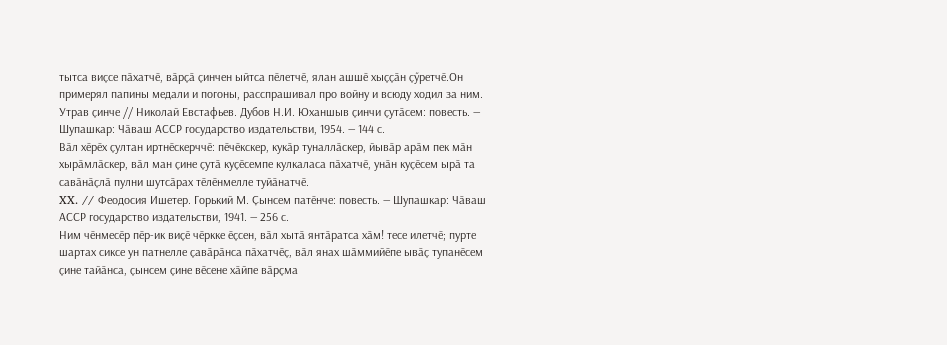тытса виҫсе пӑхатчӗ, вӑрҫӑ ҫинчен ыйтса пӗлетчӗ, ялан ашшӗ хыҫҫӑн ҫӳретчӗ.Он примерял папины медали и погоны, расспрашивал про войну и всюду ходил за ним.
Утрав ҫинче // Николай Евстафьев. Дубов Н.И. Юханшыв ҫинчи ҫутӑсем: повесть. — Шупашкар: Чӑваш АССР государство издательстви, 1954. — 144 с.
Вӑл хӗрӗх ҫултан иртнӗскерччӗ: пӗчӗкскер, кукӑр туналлӑскер, йывӑр арӑм пек мӑн хырӑмлӑскер, вӑл ман ҫине ҫутӑ куҫӗсемпе кулкаласа пӑхатчӗ, унӑн куҫӗсем ырӑ та савӑнӑҫлӑ пулни шутсӑрах тӗлӗнмелле туйӑнатчӗ.
XX. // Феодосия Ишетер. Горький М. Ҫынсем патӗнче: повесть. — Шупашкар: Чӑваш АССР государство издательстви, 1941. — 256 с.
Ним чӗнмесӗр пӗр-ик виҫӗ чӗркке ӗҫсен, вӑл хытӑ янтӑратса хӑм! тесе илетчӗ; пурте шартах сиксе ун патнелле ҫавӑрӑнса пӑхатчӗҫ, вӑл янах шӑммийӗпе ывӑҫ тупанӗсем ҫине тайӑнса, ҫынсем ҫине вӗсене хӑйпе вӑрҫма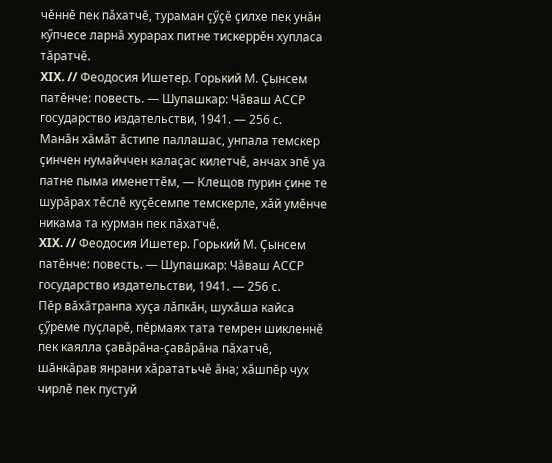чӗннӗ пек пӑхатчӗ, тураман ҫӳҫӗ ҫилхе пек унӑн кӳпчесе ларнӑ хурарах питне тискеррӗн хупласа тӑратчӗ.
XIX. // Феодосия Ишетер. Горький М. Ҫынсем патӗнче: повесть. — Шупашкар: Чӑваш АССР государство издательстви, 1941. — 256 с.
Манӑн хӑмӑт ӑстипе паллашас, унпала темскер ҫинчен нумайччен калаҫас килетчӗ, анчах эпӗ уа патне пыма именеттӗм, — Клещов пурин ҫине те шурӑрах тӗслӗ куҫӗсемпе темскерле, хӑй умӗнче никама та курман пек пӑхатчӗ.
XIX. // Феодосия Ишетер. Горький М. Ҫынсем патӗнче: повесть. — Шупашкар: Чӑваш АССР государство издательстви, 1941. — 256 с.
Пӗр вӑхӑтранпа хуҫа лӑпкӑн, шухӑша кайса ҫӳреме пуҫларӗ, пӗрмаях тата темрен шикленнӗ пек каялла ҫавӑрӑна-ҫавӑрӑна пӑхатчӗ, шӑнкӑрав янрани хӑрататьчӗ ӑна; хӑшпӗр чух чирлӗ пек пустуй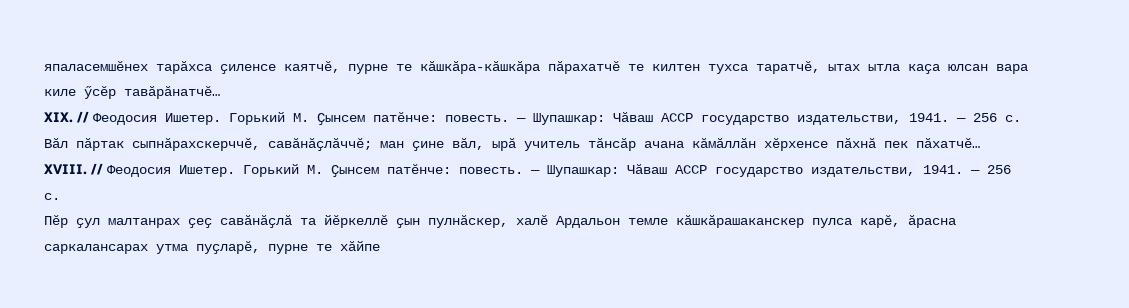япаласемшӗнех тарӑхса ҫиленсе каятчӗ, пурне те кӑшкӑра-кӑшкӑра пӑрахатчӗ те килтен тухса таратчӗ, ытах ытла каҫа юлсан вара киле ӳсӗр тавӑрӑнатчӗ…
XIX. // Феодосия Ишетер. Горький М. Ҫынсем патӗнче: повесть. — Шупашкар: Чӑваш АССР государство издательстви, 1941. — 256 с.
Вӑл пӑртак сыпнӑрахскерччӗ, савӑнӑҫлӑччӗ; ман ҫине вӑл, ырӑ учитель тӑнсӑр ачана кӑмӑллӑн хӗрхенсе пӑхнӑ пек пӑхатчӗ…
XVIII. // Феодосия Ишетер. Горький М. Ҫынсем патӗнче: повесть. — Шупашкар: Чӑваш АССР государство издательстви, 1941. — 256 с.
Пӗр ҫул малтанрах ҫеҫ савӑнӑҫлӑ та йӗркеллӗ ҫын пулнӑскер, халӗ Ардальон темле кӑшкӑрашаканскер пулса карӗ, ӑрасна саркалансарах утма пуҫларӗ, пурне те хӑйпе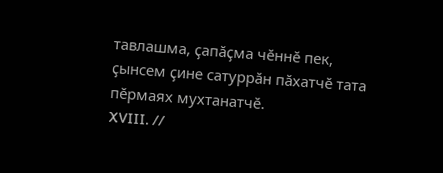тавлашма, ҫапӑҫма чӗннӗ пек, ҫынсем ҫине сатуррӑн пӑхатчӗ тата пӗрмаях мухтанатчӗ.
XVIII. //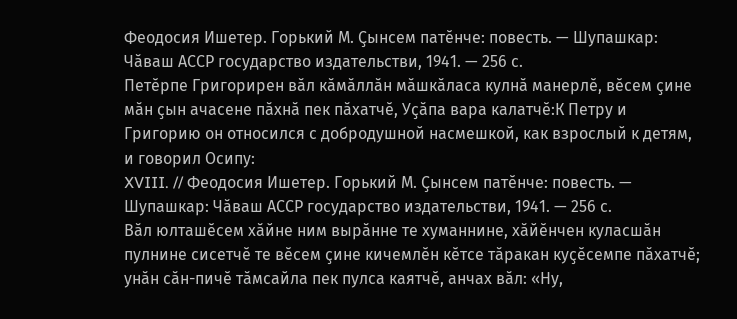Феодосия Ишетер. Горький М. Ҫынсем патӗнче: повесть. — Шупашкар: Чӑваш АССР государство издательстви, 1941. — 256 с.
Петӗрпе Григорирен вӑл кӑмӑллӑн мӑшкӑласа кулнӑ манерлӗ, вӗсем ҫине мӑн ҫын ачасене пӑхнӑ пек пӑхатчӗ, Уҫӑпа вара калатчӗ:К Петру и Григорию он относился с добродушной насмешкой, как взрослый к детям, и говорил Осипу:
XVIII. // Феодосия Ишетер. Горький М. Ҫынсем патӗнче: повесть. — Шупашкар: Чӑваш АССР государство издательстви, 1941. — 256 с.
Вӑл юлташӗсем хӑйне ним вырӑнне те хуманнине, хӑйӗнчен куласшӑн пулнине сисетчӗ те вӗсем ҫине кичемлӗн кӗтсе тӑракан куҫӗсемпе пӑхатчӗ; унӑн сӑн-пичӗ тӑмсайла пек пулса каятчӗ, анчах вӑл: «Ну,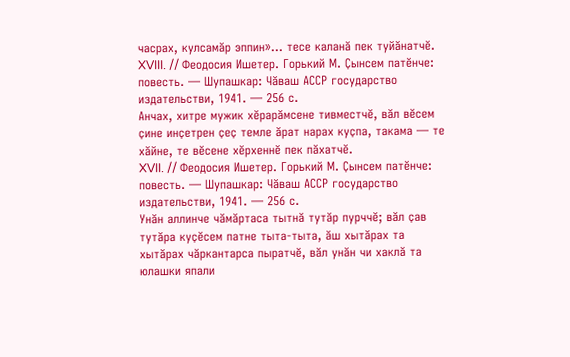часрах, кулсамӑр эппин»… тесе каланӑ пек туйӑнатчӗ.
XVIII. // Феодосия Ишетер. Горький М. Ҫынсем патӗнче: повесть. — Шупашкар: Чӑваш АССР государство издательстви, 1941. — 256 с.
Анчах, хитре мужик хӗрарӑмсене тивместчӗ, вӑл вӗсем ҫине инҫетрен ҫеҫ темле ӑрат нарах куҫпа, такама — те хӑйне, те вӗсене хӗрхеннӗ пек пӑхатчӗ.
XVII. // Феодосия Ишетер. Горький М. Ҫынсем патӗнче: повесть. — Шупашкар: Чӑваш АССР государство издательстви, 1941. — 256 с.
Унӑн аллинче чӑмӑртаса тытнӑ тутӑр пурччӗ; вӑл ҫав тутӑра куҫӗсем патне тыта-тыта, ӑш хытӑрах та хытӑрах чӑркантарса пыратчӗ, вӑл унӑн чи хаклӑ та юлашки япали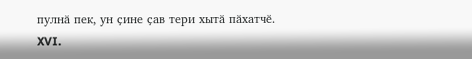пулнӑ пек, ун ҫине ҫав тери хытӑ пӑхатчӗ.
XVI.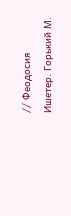// Феодосия Ишетер. Горький М.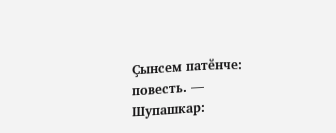Ҫынсем патӗнче: повесть. — Шупашкар: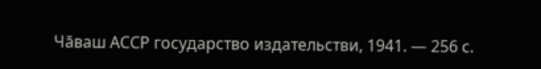Чӑваш АССР государство издательстви, 1941. — 256 с.